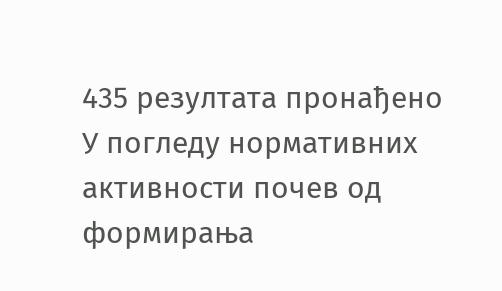435 резултата пронађено
У погледу нормативних активности почев од формирања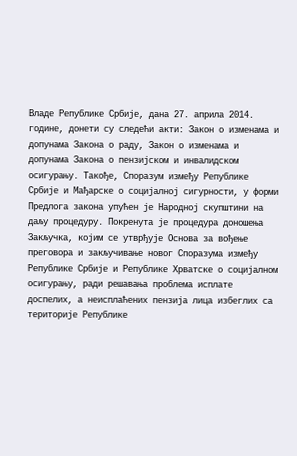Владе Републике Србије, дана 27. априла 2014. године, донети су следећи акти: Закон о изменама и допунама Закона о раду, Закон о изменама и допунама Закона о пензијском и инвалидском осигурању. Такође, Споразум између Републике Србије и Мађарске о социјалној сигурности, у форми Предлога закона упућен је Народној скупштини на даљу процедуру. Покренута је процедура доношења Закључка, којим се утврђује Основа за вођење преговора и закључивање новог Споразума између Републике Србије и Републике Хрватске о социјалном осигурању, ради решавања проблема исплате доспелих, а неисплаћених пензија лица избеглих са територије Републике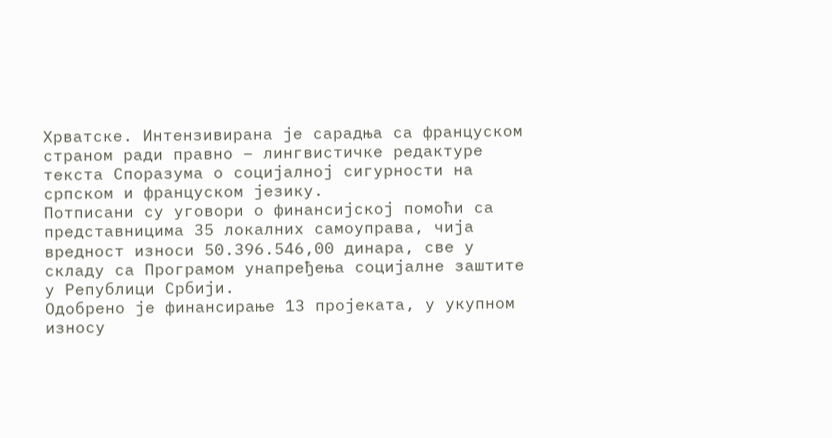Хрватске. Интензивирана је сарадња са француском страном ради правно – лингвистичке редактуре текста Споразума о социјалној сигурности на српском и француском језику.
Потписани су уговори о финансијској помоћи са представницима 35 локалних самоуправа, чија вредност износи 50.396.546,00 динара, све у складу са Програмом унапређења социјалне заштите у Републици Србији.
Одобрено је финансирање 13 пројеката, у укупном износу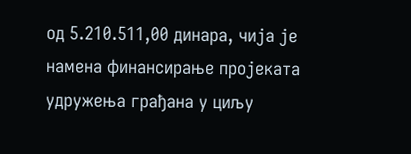од 5.210.511,00 динара, чија је намена финансирање пројеката удружења грађана у циљу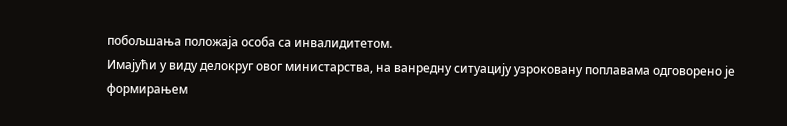побољшања положаја особа са инвалидитетом.
Имајући у виду делокруг овог министарства, на ванредну ситуацију узроковану поплавама одговорено је формирањем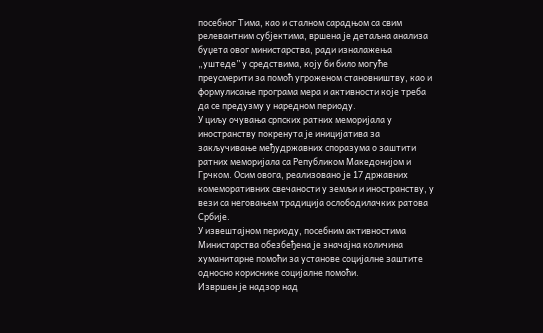посебног Тима, као и сталном сарадњом са свим релевантним субјектима, вршена је детаљна анализа буџета овог министарства, ради изналажења „уштеде” у средствима, коју би било могуће преусмерити за помоћ угроженом становништву, као и формулисање програма мера и активности које треба да се предузму у наредном периоду.
У циљу очувања српских ратних меморијала у иностранству покренута је иницијатива за закључивање међудржавних споразума о заштити ратних меморијала са Републиком Македонијом и Грчком. Осим овога, реализовано је 17 државних комеморативних свечаности у земљи и иностранству, у вези са неговањем традиција ослободилачких ратова Србије.
У извештајном периоду, посебним активностима Министарства обезбеђена је значајна количина хуманитарне помоћи за установе социјалне заштите односно кориснике социјалне помоћи.
Извршен је надзор над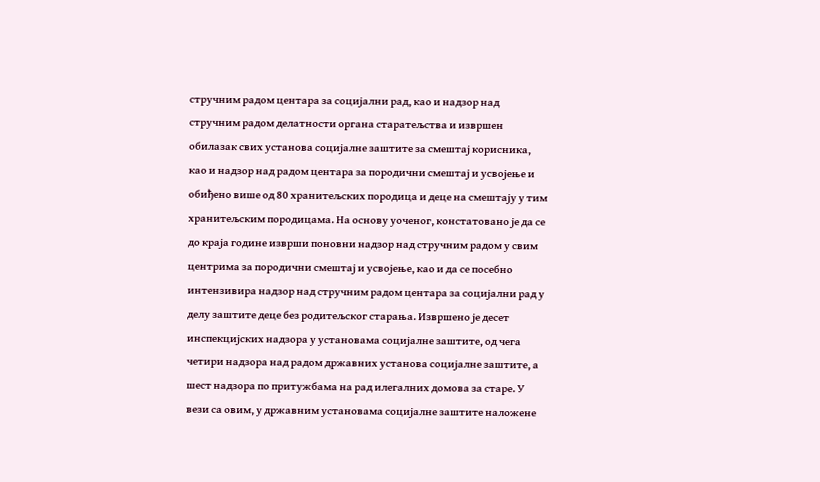стручним радом центара за социјални рад, као и надзор над стручним радом делатности органа старатељства и извршен обилазак свих установа социјалне заштите за смештај корисника, као и надзор над радом центара за породични смештај и усвојење и обиђено више од 80 хранитељских породица и деце на смештају у тим хранитељским породицама. На основу уоченог, констатовано је да се до краја године изврши поновни надзор над стручним радом у свим центрима за породични смештај и усвојење, као и да се посебно интензивира надзор над стручним радом центара за социјални рад у делу заштите деце без родитељског старања. Извршено је десет инспекцијских надзора у установама социјалне заштите, од чега четири надзора над радом државних установа социјалне заштите, а шест надзора по притужбама на рад илегалних домова за старе. У вези са овим, у државним установама социјалне заштите наложене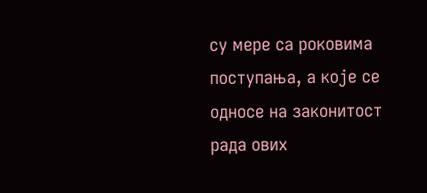су мере са роковима поступања, а које се односе на законитост рада ових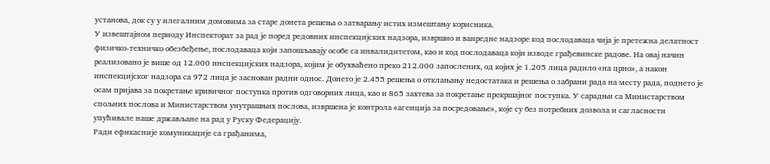установа, док су у илегалним домовима за старе донета решења о затварању истих измештању корисника.
У извештајном периоду Инспекторат за рад је поред редовних инспекцијских надзора, извршио и ванредне надзоре код послодаваца чија је претежна делатност физичко-техничко обезбеђење, послодаваца који запошљавају особе са инвалидитетом, као и код послодаваца који изводе грађевинске радове. На овај начин реализовано је више од 12.000 инспекцијских надзора, којим је обухваћено преко 212.000 запослених, од којих је 1.205 лица радило «на црно», а након инспекцијског надзора са 972 лица је заснован радни однос. Донето је 2.455 решења о отклањању недостатака и решења о забрани рада на месту рада, поднето је осам пријава за покретање кривичног поступка против одговорних лица, као и 865 захтева за покретање прекршајног поступка. У сарадњи са Министарством спољних послова и Министарством унутрашњих послова, извршена је контрола «агенција за посредовање», које су без потребних дозвола и сагласности упућивале наше држављане на рад у Руску Федерацију.
Ради ефикасније комуникације са грађанима,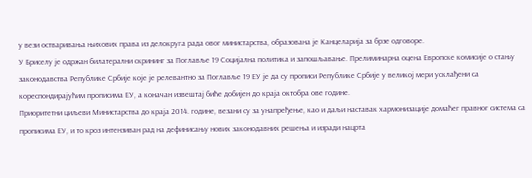у вези остваривања њихових права из делокруга рада овог министарства, образована је Канцеларија за брзе одговоре.
У Бриселу је одржан билатерални скрининг за Поглавље 19 Социјална политика и запошљавање. Прелиминарна оцена Европске комисије о стању законодавства Републике Србије које је релевантно за Поглавље 19 ЕУ је да су прописи Републике Србије у великој мери усклађени са кореспондирајућим прописима ЕУ, а коначан извештај биће добијен до краја октобра ове године.
Приоритетни циљеви Министарства до краја 2014. године, везани су за унапређење, као и даљи наставак хармонизације домаћег правног система са прописима ЕУ, и то кроз интензиван рад на дефинисању нових законодавних решења и изради нацрта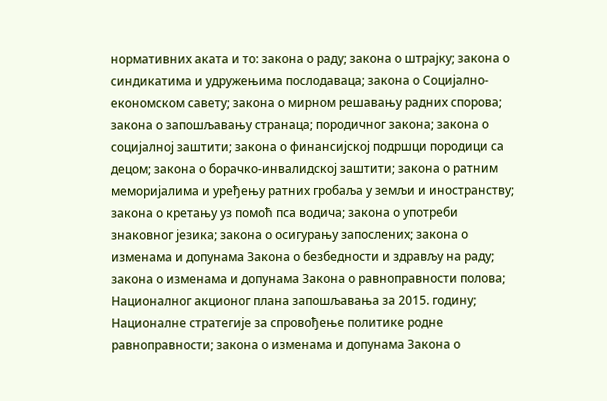нормативних аката и то: закона о раду; закона о штрајку; закона о синдикатима и удружењима послодаваца; закона о Социјално-економском савету; закона о мирном решавању радних спорова; закона о запошљавању странаца; породичног закона; закона о социјалној заштити; закона о финансијској подршци породици са децом; закона о борачко-инвалидској заштити; закона о ратним меморијалима и уређењу ратних гробаља у земљи и иностранству; закона о кретању уз помоћ пса водича; закона о употреби знаковног језика; закона о осигурању запослених; закона о изменама и допунама Закона о безбедности и здрављу на раду; закона о изменама и допунама Закона о равноправности полова; Националног акционог плана запошљавања за 2015. годину; Националне стратегије за спровођење политике родне равноправности; закона о изменама и допунама Закона о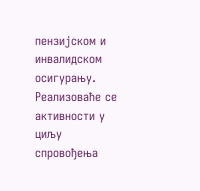пензијском и инвалидском осигурању.
Реализоваће се активности у циљу спровођења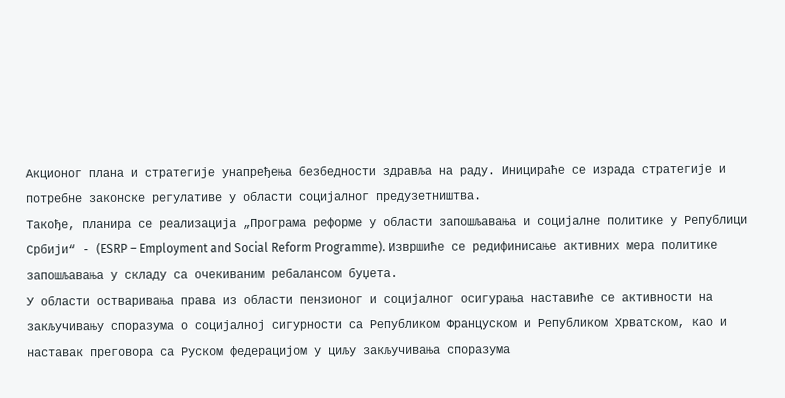Акционог плана и стратегије унапређења безбедности здравља на раду. Иницираће се израда стратегије и потребне законске регулативе у области социјалног предузетништва.
Такође, планира се реализација „Програма реформе у области запошљавања и социјалне политике у Републици Србији“ - (ESRP – Employment and Social Reform Programme). Извршиће се редифинисање активних мера политике запошљавања у складу са очекиваним ребалансом буџета.
У области остваривања права из области пензионог и социјалног осигурања наставиће се активности на закључивању споразума о социјалној сигурности са Републиком Француском и Републиком Хрватском, као и наставак преговора са Руском федерацијом у циљу закључивања споразума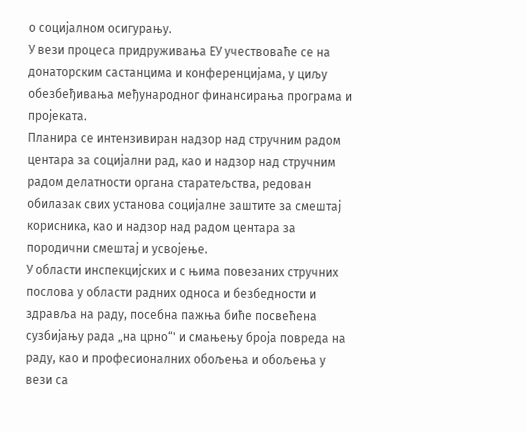о социјалном осигурању.
У вези процеса придруживања ЕУ учествоваће се на донаторским састанцима и конференцијама, у циљу обезбеђивања међународног финансирања програма и пројеката.
Планира се интензивиран надзор над стручним радом центара за социјални рад, као и надзор над стручним радом делатности органа старатељства, редован обилазак свих установа социјалне заштите за смештај корисника, као и надзор над радом центара за породични смештај и усвојење.
У области инспекцијских и с њима повезаних стручних послова у области радних односа и безбедности и здравља на раду, посебна пажња биће посвећена сузбијању рада „на црно“' и смањењу броја повреда на раду, као и професионалних обољења и обољења у вези са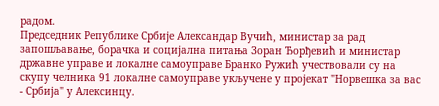радом.
Председник Републике Србије Александар Вучић, министар за рад запошљавање, борачка и социјална питања Зоран Ђорђевић и министар државне управе и локалне самоуправе Бранко Ружић учествовали су на скупу челника 91 локалне самоуправе укључене у пројекат "Норвешка за вас - Србија" у Алексинцу.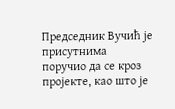Председник Вучић је присутнима поручио да се кроз пројекте, као што је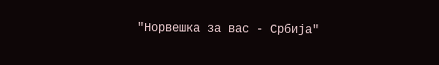"Норвешка за вас - Србија"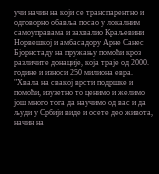учи начин на који се транспарентно и одговорно обавља посао у локалним самоуправама и захвалио Краљевини Норвешкој и амбасадору Арне Санес Бјорнстаду на пружању помоћи кроз различите донације, која траје од 2000. године и износи 250 милиона евра.
"Хвала на свакој врсти подршке и помоћи, изузетно то ценимо и желимо још много тога да научимо од вас и да људи у Србији виде и осете део живота, начин на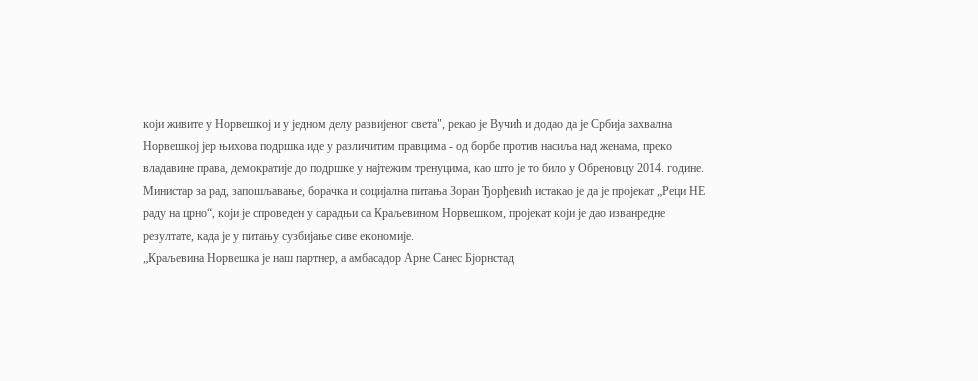који живите у Норвешкој и у једном делу развијеног света", рекао је Вучић и додао да је Србија захвална Норвешкој јер њихова подршка иде у различитим правцима - од борбе против насиља над женама, преко владавине права, демократије до подршке у најтежим тренуцима, као што је то било у Обреновцу 2014. године.
Министар за рад, запошљавање, борачка и социјална питања Зоран Ђорђевић истакао је да је пројекат „Реци НЕ раду на црно“, који је спроведен у сарадњи са Краљевином Норвешком, пројекат који је дао изванредне резултате, када је у питању сузбијање сиве економије.
„Краљевина Норвешка је наш партнер, а амбасадор Арне Санес Бјорнстад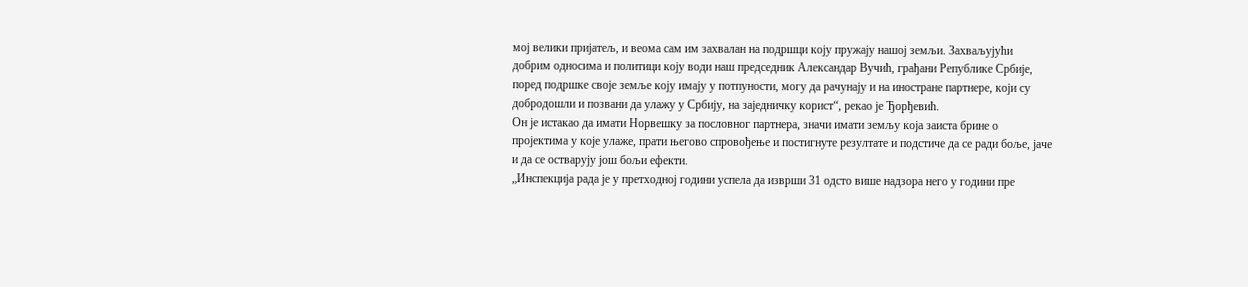мој велики пријатељ, и веома сам им захвалан на подршци коју пружају нашој земљи. Захваљујући добрим односима и политици коју води наш председник Александар Вучић, грађани Републике Србије, поред подршке своје земље коју имају у потпуности, могу да рачунају и на иностране партнере, који су добродошли и позвани да улажу у Србију, на заједничку корист“, рекао је Ђорђевић.
Он је истакао да имати Норвешку за пословног партнера, значи имати земљу која заиста брине о пројектима у које улаже, прати његово спровођење и постигнуте резултате и подстиче да се ради боље, јаче и да се остварују још бољи ефекти.
„Инспекција рада је у претходној години успела да изврши 31 одсто више надзора него у години пре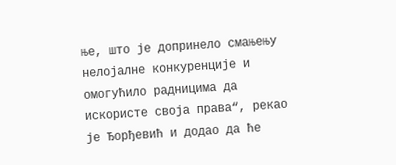ње, што је допринело смањењу нелојалне конкуренције и омогућило радницима да искористе своја права“, рекао је Ђорђевић и додао да ће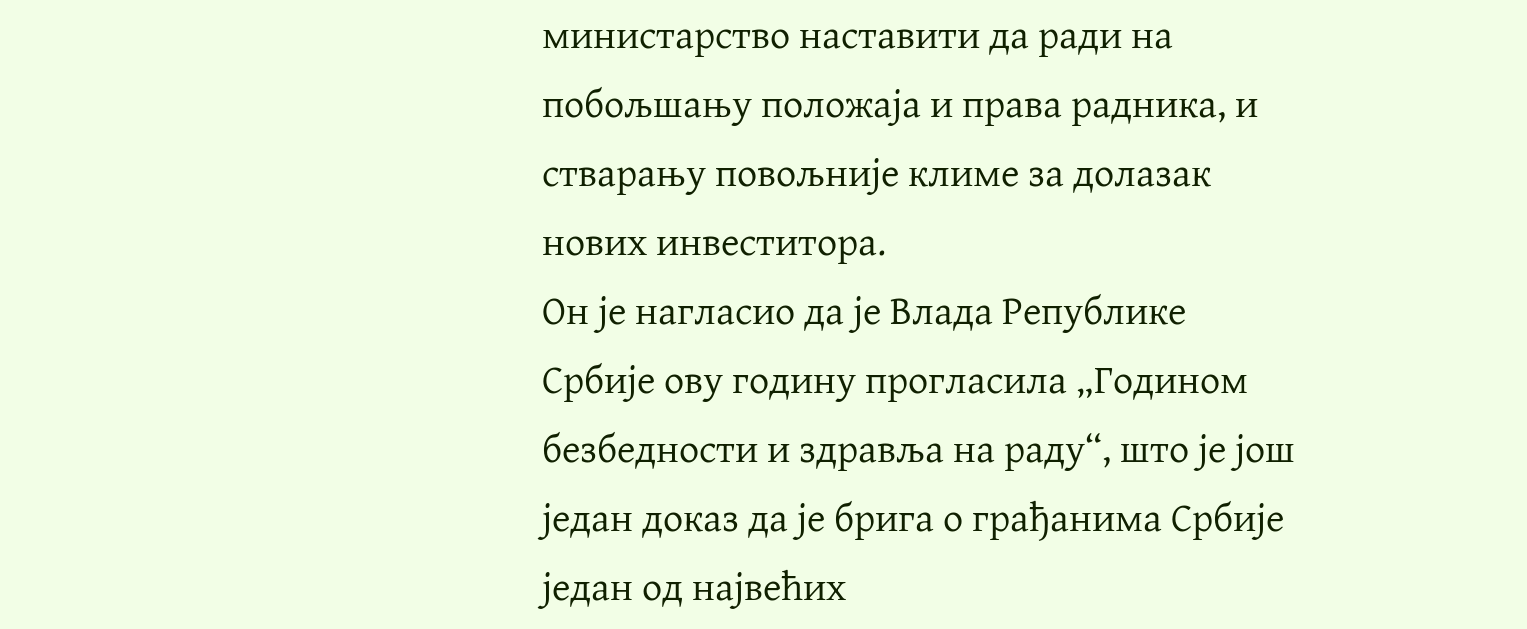министарство наставити да ради на побољшању положаја и права радника, и стварању повољније климе за долазак нових инвеститора.
Он је нагласио да је Влада Републике Србије ову годину прогласила „Годином безбедности и здравља на раду“, што је још један доказ да је брига о грађанима Србије један од највећих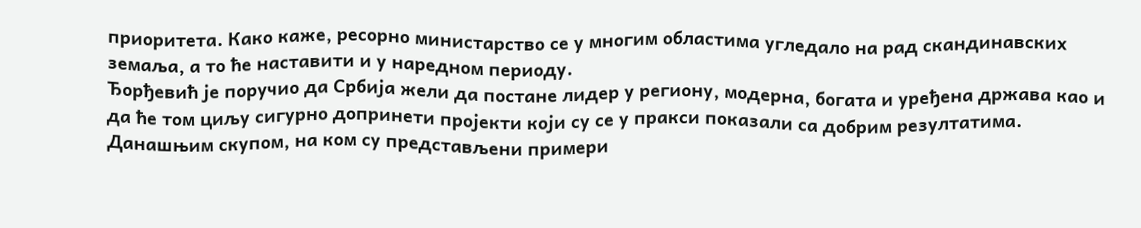приоритета. Како каже, ресорно министарство се у многим областима угледало на рад скандинавских земаља, а то ће наставити и у наредном периоду.
Ђорђевић је поручио да Србија жели да постане лидер у региону, модерна, богата и уређена држава као и да ће том циљу сигурно допринети пројекти који су се у пракси показали са добрим резултатима.
Данашњим скупом, на ком су представљени примери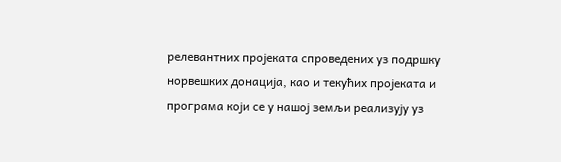релевантних пројеката спроведених уз подршку норвешких донација, као и текућих пројеката и програма који се у нашој земљи реализују уз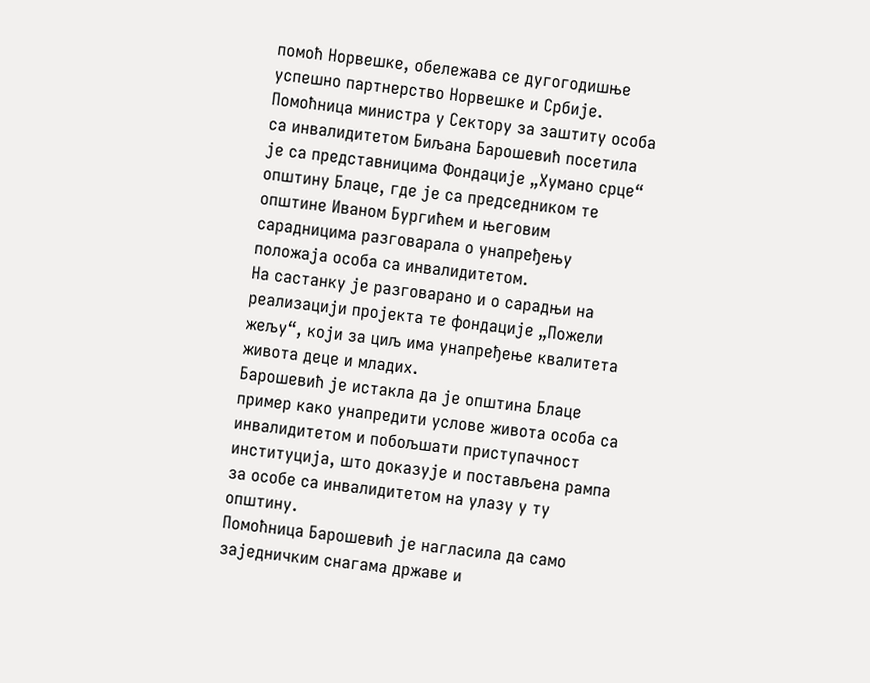помоћ Норвешке, обележава се дугогодишње успешно партнерство Норвешке и Србије.
Помоћница министра у Сектору за заштиту особа са инвалидитетом Биљана Барошевић посетила је са представницима Фондације „Хумано срце“ општину Блаце, где је са председником те општине Иваном Бургићем и његовим сарадницима разговарала о унапређењу положаја особа са инвалидитетом.
На састанку је разговарано и о сарадњи на реализацији пројекта те фондације „Пожели жељу“, који за циљ има унапређење квалитета живота деце и младих.
Барошевић је истакла да је општина Блаце пример како унапредити услове живота особа са инвалидитетом и побољшати приступачност институција, што доказује и постављена рампа за особе са инвалидитетом на улазу у ту општину.
Помоћница Барошевић је нагласила да само заједничким снагама државе и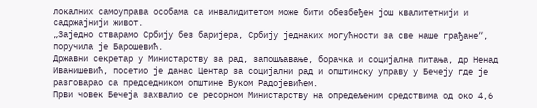локалних самоуправа особама са инвалидитетом може бити обезбеђен још квалитетнији и садржајнији живот.
„Заједно стварамо Србију без баријера, Србију једнаких могућности за све наше грађане“, поручила је Барошевић.
Државни секретар у Министарству за рад, запошљавање, борачка и социјална питања, др Ненад Иванишевић, посетио је данас Центар за социјални рад и општинску управу у Бечеју где је разговарао са председником општине Вуком Радојевићем.
Први човек Бечеја захвалио се ресорном Министарству на опредељеним средствима од око 4,6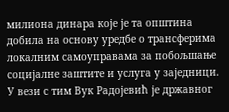милиoна динара које је та општина добила на основу уредбе о трансферима локалним самоуправама за побољшање социјалне заштите и услуга у заједници. У вези с тим Вук Радојевић је државног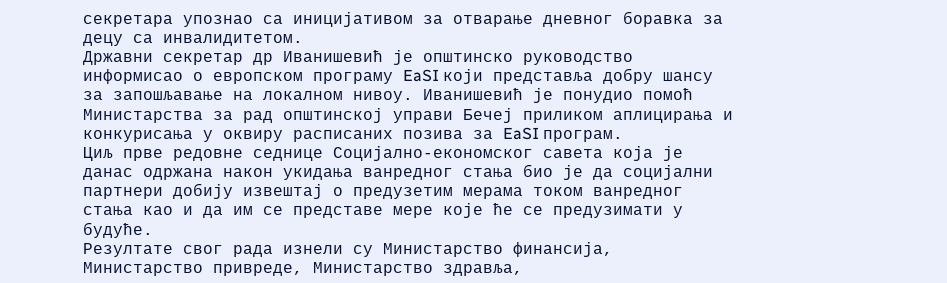секретара упознао са иницијативом за отварање дневног боравка за децу са инвалидитетом.
Државни секретар др Иванишевић је општинско руководство информисао о европском програму EaSI који представља добру шансу за запошљавање на локалном нивоу. Иванишевић је понудио помоћ Министарства за рад општинској управи Бечеј приликом аплицирања и конкурисања у оквиру расписаних позива за EaSI програм.
Циљ прве редовне седнице Социјално-економског савета која је данас одржана након укидања ванредног стања био је да социјални партнери добију извештај о предузетим мерама током ванредног стања као и да им се представе мере које ће се предузимати у будуће.
Резултате свог рада изнели су Министарство финансија, Министарство привреде, Министарство здравља,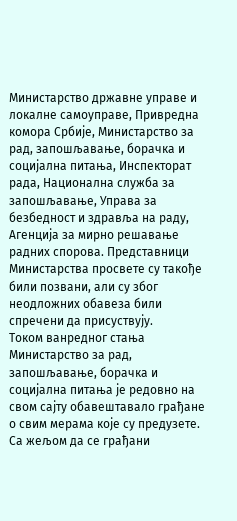Министарство државне управе и локалне самоуправе, Привредна комора Србије, Министарство за рад, запошљавање, борачка и социјална питања, Инспекторат рада, Национална служба за запошљавање, Управа за безбедност и здравља на раду, Агенција за мирно решавање радних спорова. Представници Министарства просвете су такође били позвани, али су због неодложних обавеза били спречени да присуствују.
Током ванредног стања Министарство за рад, запошљавање, борачка и социјална питања је редовно на свом сајту обавештавало грађане о свим мерама које су предузете.
Са жељом да се грађани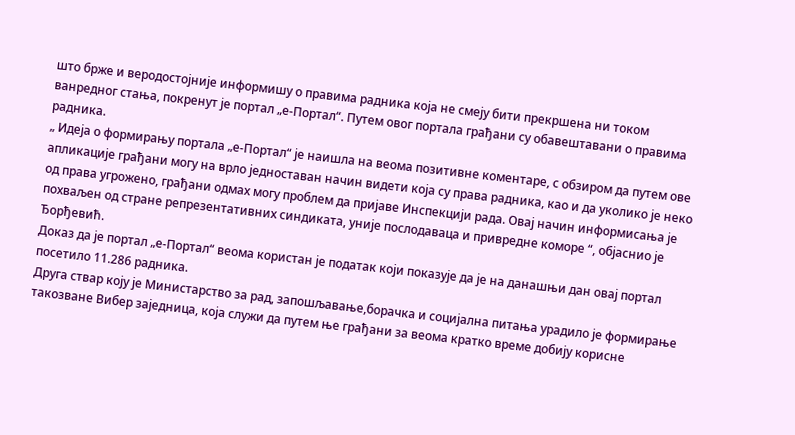што брже и веродостојније информишу о правима радника која не смеју бити прекршена ни током ванредног стања, покренут је портал „е-Портал“. Путем овог портала грађани су обавештавани о правима радника.
„ Идеја о формирању портала „е-Портал“ је наишла на веома позитивне коментаре, с обзиром да путем ове апликације грађани могу на врло једноставан начин видети која су права радника, као и да уколико је неко од права угрожено, грађани одмах могу проблем да пријаве Инспекцији рада. Овај начин информисања је похваљен од стране репрезентативних синдиката, уније послодаваца и привредне коморе “, објаснио је Ђорђевић.
Доказ да је портал „е-Портал“ веома користан је податак који показује да је на данашњи дан овај портал посетило 11.286 радника.
Друга ствар коју је Министарство за рад, запошљавање,борачка и социјална питања урадило је формирање такозване Вибер заједница, која служи да путем ње грађани за веома кратко време добију корисне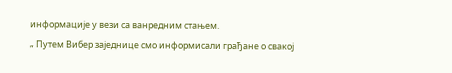информације у вези са ванредним стањем.
„ Путем Вибер заједнице смо информисали грађане о свакој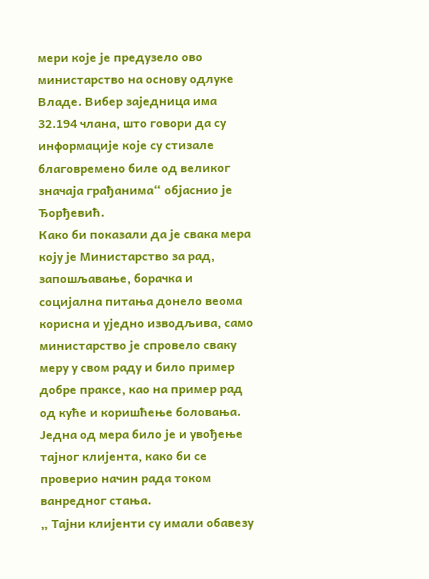мери које је предузело ово министарство на основу одлуке Владе. Вибер заједница има 32.194 члана, што говори да су информације које су стизале благовремено биле од великог значаја грађанима“ објаснио је Ђорђевић.
Како би показали да је свака мера коју је Министарство за рад, запошљавање, борачка и социјална питања донело веома корисна и уједно изводљива, само министарство је спровело сваку меру у свом раду и било пример добре праксе, као на пример рад од куће и коришћење боловања.
Једна од мера било је и увођење тајног клијента, како би се проверио начин рада током ванредног стања.
„ Тајни клијенти су имали обавезу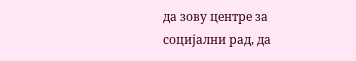да зову центре за социјални рад, да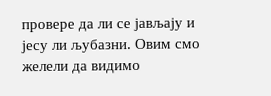провере да ли се јављају и јесу ли љубазни. Овим смо желели да видимо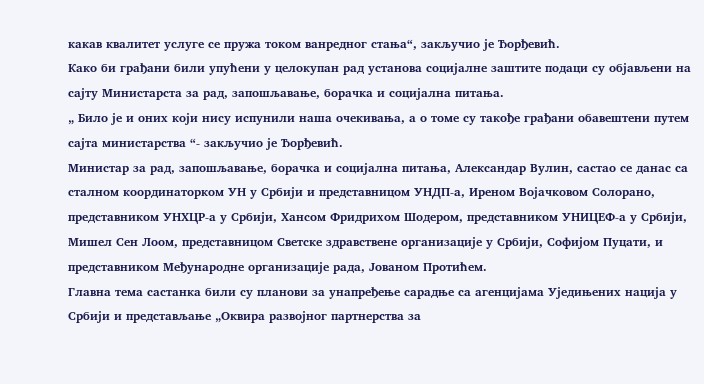какав квалитет услуге се пружа током ванредног стања“, закључио је Ђорђевић.
Како би грађани били упућени у целокупан рад установа социјалне заштите подаци су објављени на сајту Министарста за рад, запошљавање, борачка и социјална питања.
„ Било је и оних који нису испунили наша очекивања, а о томе су такође грађани обавештени путем сајта министарства “- закључио је Ђорђевић.
Министар за рад, запошљавање, борачка и социјална питања, Александар Вулин, састао се данас са сталном координаторком УН у Србији и представницом УНДП-а, Иреном Војачковом Солорано, представником УНХЦР-а у Србији, Хансом Фридрихом Шодером, представником УНИЦЕФ-а у Србији, Мишел Сен Лоом, представницом Светске здравствене организације у Србији, Софијом Пуцати, и представником Међународне организације рада, Јованом Протићем.
Главна тема састанка били су планови за унапређење сарадње са агенцијама Уједињених нација у Србији и представљање „Оквира развојног партнерства за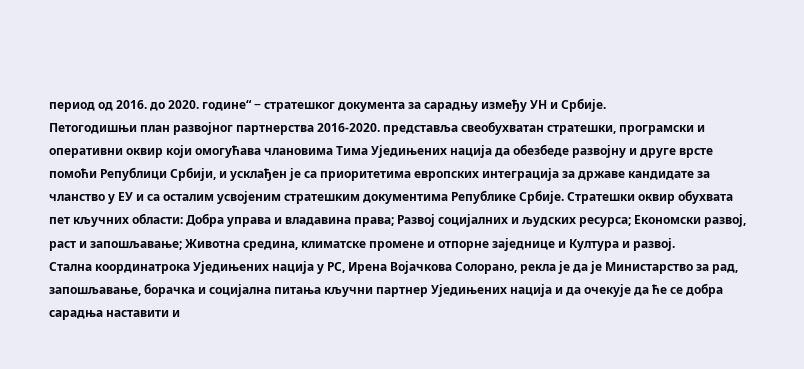период од 2016. до 2020. године“ − стратешког документа за сарадњу између УН и Србије.
Петогодишњи план развојног партнерства 2016-2020. представља свеобухватан стратешки, програмски и оперативни оквир који омогућава члановима Тима Уједињених нација да обезбеде развојну и друге врсте помоћи Републици Србији, и усклађен је са приоритетима европских интеграција за државе кандидате за чланство у ЕУ и са осталим усвојеним стратешким документима Републике Србије. Стратешки оквир обухвата пет кључних области: Добра управа и владавина права; Развој социјалних и људских ресурса; Економски развој, раст и запошљавање; Животна средина, климатске промене и отпорне заједнице и Култура и развој.
Стална координатрока Уједињених нација у РС, Ирена Војачкова Солорано, рекла је да је Министарство за рад, запошљавање, борачка и социјална питања кључни партнер Уједињених нација и да очекује да ће се добра сарадња наставити и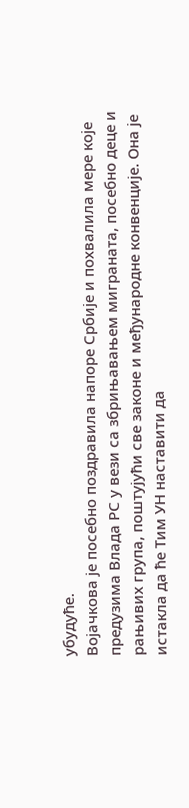убудуће.
Војачкова је посебно поздравила напоре Србије и похвалила мере које предузима Влада РС у вези са збрињавањем миграната, посебно деце и рањивих група, поштујући све законе и међународне конвенције. Она је истакла да ће Тим УН наставити да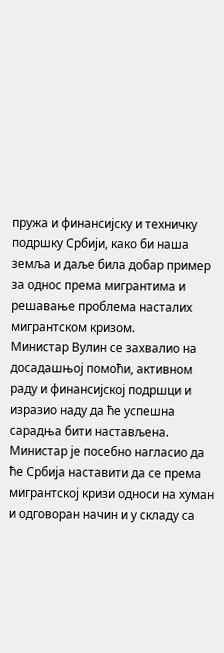пружа и финансијску и техничку подршку Србији, како би наша земља и даље била добар пример за однос према мигрантима и решавање проблема насталих мигрантском кризом.
Министар Вулин се захвалио на досадашњој помоћи, активном раду и финансијској подршци и изразио наду да ће успешна сарадња бити настављена. Министар је посебно нагласио да ће Србија наставити да се према мигрантској кризи односи на хуман и одговоран начин и у складу са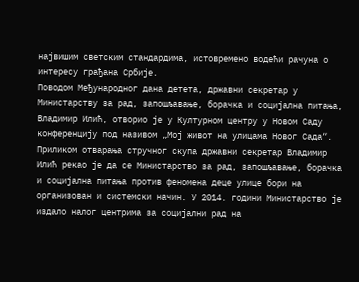највишим светским стандардима, истовремено водећи рачуна о интересу грађана Србије.
Поводом Међународног дана детета, државни секретар у Министарству за рад, запошљавање, борачка и социјална питања, Владимир Илић, отворио је у Културном центру у Новом Саду конференцију под називом „Мој живот на улицама Новог Сада“.
Приликом отварања стручног скупа државни секретар Владимир Илић рекао је да се Министарство за рад, запошљавање, борачка и социјална питања против феномена деце улице бори на организован и системски начин. У 2014. години Министарство је издало налог центрима за социјални рад на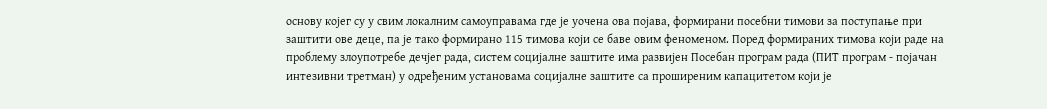основу којег су у свим локалним самоуправама где је уочена ова појава, формирани посебни тимови за поступање при заштити ове деце, па је тако формирано 115 тимова који се баве овим феноменом. Поред формираних тимова који раде на проблему злоупотребе дечјег рада, систем социјалне заштите има развијен Посебан програм рада (ПИТ програм - појачан интезивни третман) у одређеним установама социјалне заштите са проширеним капацитетом који је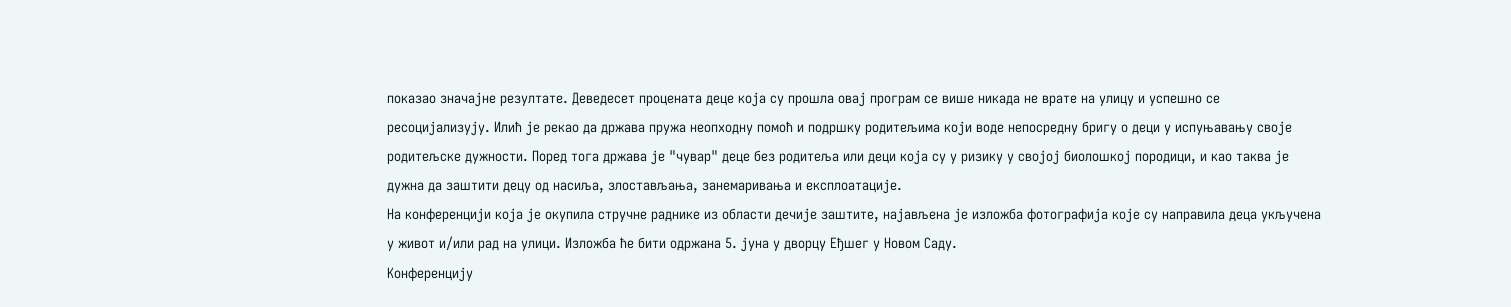показао значајне резултате. Деведесет процената деце која су прошла овај програм се више никада не врате на улицу и успешно се ресоцијализују. Илић је рекао да држава пружа неопходну помоћ и подршку родитељима који воде непосредну бригу о деци у испуњавању својe родитељске дужности. Поред тога држава је "чувар" деце без родитеља или деци која су у ризику у својој биолошкој породици, и као таква је дужна да заштити децу од насиља, злостављања, занемаривања и експлоатације.
На конференцији која је окупила стручне раднике из области дечије заштите, најављена је изложба фотографија које су направила деца укључена у живот и/или рад на улици. Изложба ће бити одржана 5. јуна у дворцу Еђшег у Новом Саду.
Конференцију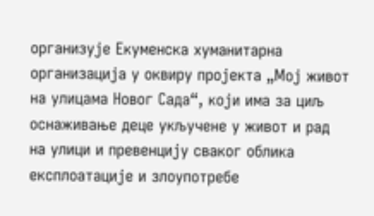организује Екуменска хуманитарна организација у оквиру пројекта „Мој живот на улицама Новог Сада“, који има за циљ оснаживање деце укључене у живот и рад на улици и превенцију сваког облика експлоатације и злоупотребе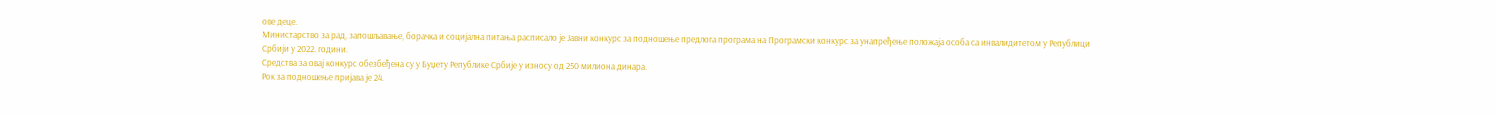ове деце.
Министарство за рад, запошљавање, борачка и социјална питања расписало је Јавни конкурс за подношење предлога програма на Програмски конкурс за унапређење положаја особа са инвалидитетом у Републици Србији у 2022. години.
Средства за овај конкурс обезбеђена су у Буџету Републике Србијe у износу од 250 милиона динара.
Рок за подношење пријава је 24.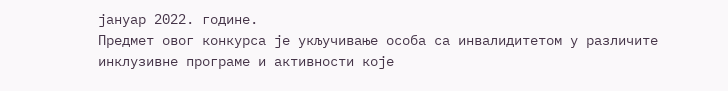јануар 2022. године.
Предмет овог конкурса је укључивање особа са инвалидитетом у различите инклузивне програме и активности које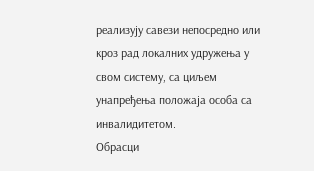реализују савези непосредно или кроз рад локалних удружења у свом систему, са циљем унапређења положаја особа са инвалидитетом.
Обрасци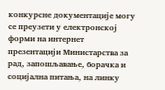конкурсне документације могу се преузети у електронској форми на интернет презентацији Министарства за рад, запошљавање, борачка и социјална питања, на линку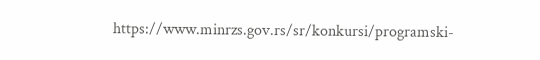https://www.minrzs.gov.rs/sr/konkursi/programski-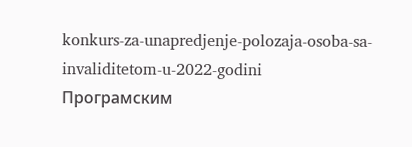konkurs-za-unapredjenje-polozaja-osoba-sa-invaliditetom-u-2022-godini
Програмским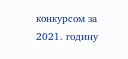конкурсом за 2021. годину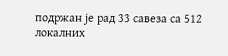подржан је рад 33 савеза са 512 локалних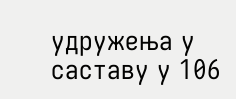удружења у саставу у 106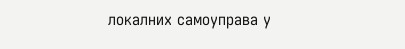локалних самоуправа у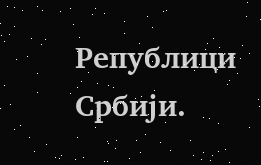Републици Србији.